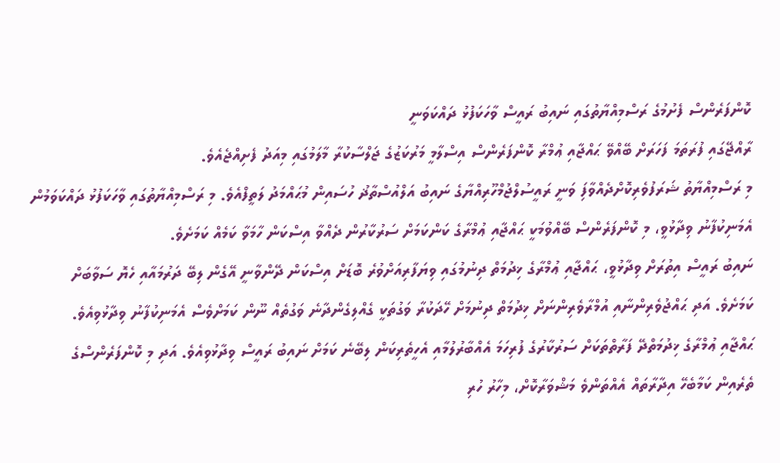ކޮންފަރެންސް ފެށުމުގެ ރަސްމިއްޔާތުގައި ނައިބު ރައީސް ވާހަކަފުޅު ދައްކަވަނީ
ރާއްޖޭގައި ފުރަތަމަ ފަހަރަށް ބޭއްވޭ ޙައްޖާއި ޢުމްރާ ކޮންފަރެންސް އިސްލާމީ މަރުކަޒުގެ ޖަލްސާކުރާ މާލަމުގައި މިއަދު ފެށިއްޖެއެވެ.
މި ރަސްމިއްޔާތު ޝަރަފުވެރިކޮށްދެއްވާފަި ވަނީ ރައީސުލްޖުމްހޫރިއްޔާގެ ނައިބު އަލްއުސްތާޛު ހުސައިން މުޙައްމަދު ލަތީފްއެވެ. މި ރަސްމިއްޔާތުގައި ވާހަކަފުޅު ދައްކަވަމުން އެމަނިކުފާނު ވިދާޅުވީ، މި ކޮންފަރެންސް ބޭއްވުމަކީ ޙައްޖާއި ޢުމްރާގެ ކަންކަމަށް ސަރުކާރުން ދެއްވާ އިސްކަން ހާމަވާ ކަމެއް ކަމަށެވެ.
ނައިބު ރައީސް އިތުރަށް ވިދާޅުވީ، ޙައްޖާއި ޢުމްރާގެ ޚިދުމަތް ދިނުމުގައި ވިޔަފާރިއަށްވުރެ ބޮޑަށް އިސްކަން ދޭންވާނީ އޭގެން ލިބޭ ދަރުމައާއި ހެޔޮ ސަވާބަށް ކަމަށެވެ. އަދި ޙައްޖުވެރިންނާއި އުމްރާވެރިންނަށް ޚިދުމަތް ދިނުމަށް ހޭދަކުރާ ވަގުތަކީ ގެއްލިގެންދާނެ ވަގުތެއް ނޫން ކަމަށްވެސް އެމަނިކުފާނު ވިދާޅުވިއެވެ.
ޙައްޖާއި ޢުމްރާގެ ޚިދުމަތްދޭ ފަރާތްތަކަށް ސަރުކާރުގެ ފުރިހަމަ އެއްބާރުލުމާއި އެހީތެރިކަން ލިބޭނެ ކަމަށް ނައިބު ރައީސް ވިދާޅުވިއެވެ. އަދި މި ކޮންފަރެންސްގެ ތެރެއިން ކަމާބެހޭ އިދާރާތައް އެއްތަންވެ މަޝްވަރާކޮށް، މިހާރު ހުރި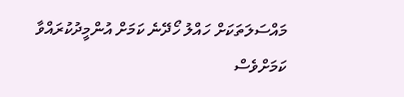މައްސަލަތަކަށް ހައްލު ހޯދޭނެ ކަމަށް އުންމީދުކުރައްވާ ކަމަށްވެސް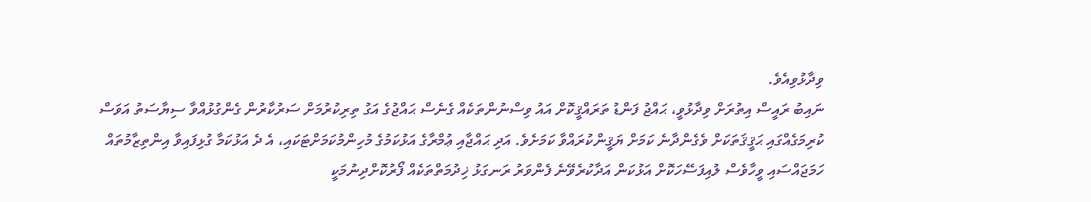ވިދާޅުވިއެވެ.
ނައިބު ރައީސް އިތުރަށް ވިދާޅުވީ، ޙައްޖު ފަންޑު ތަރައްޤީކޮށް އައު ވިސްނުންތަކެއް ގެނެސް ޙައްޖުގެ އަގު ތިރިކުރުމަށް ސަރުކާރުން ގެންގުޅުއްވާ ސިޔާސަތު އަވަސް ކުރިމަގެއްގައި ޙަޤީޤަތަކަށް ވެގެންދާނެ ކަމަށް ޔަޤީންކުރައްވާ ކަމަށެވެ. އަދި ޙައްޖާއި ޢުމްރާގެ އަޅުކަމުގެ މުހިންމުކަމަށްޓަކައި، އެ ދެ އަޅުކަމާ ގުޅިފައިވާ އިންތިޒާމުތައް ހަމަޖައްސައި ވީހާވެސް ލުއިފަސޭހަކޮށް އަޅުކަން އަދާކުރެވޭނެ ފެންވަރު ރަނގަޅު ޚިދުމަތްތަކެއް ފޯރުކޮށްދިނުމަކީ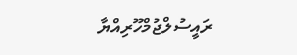ރައީސުލްޖުމްހޫރިއްޔާ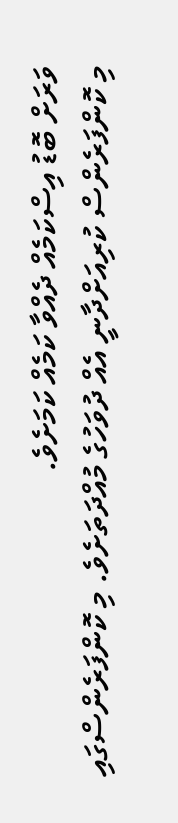ވަރަށް ބޮޑު އިސްކަމެއް ދެއްވާ ކަމެއް ކަމަށެވެ.
މި ކޮންފަރެންސް ކުރިއަށްދާނީ އެއް ދުވަހުގެ މުއްދަތަށެވެ. މި ކޮންފަރެންސްގައި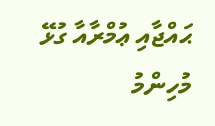ޙައްޖާއި ޢުމްރާއާ ގުޅޭ މުހިންމު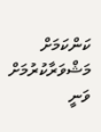ކަންކަމަށް މަޝްވަރާކުރުމަށް ވަނީ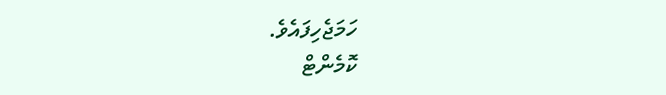ހަމަޖެހިފައެވެ.
ކޮމެންޓް